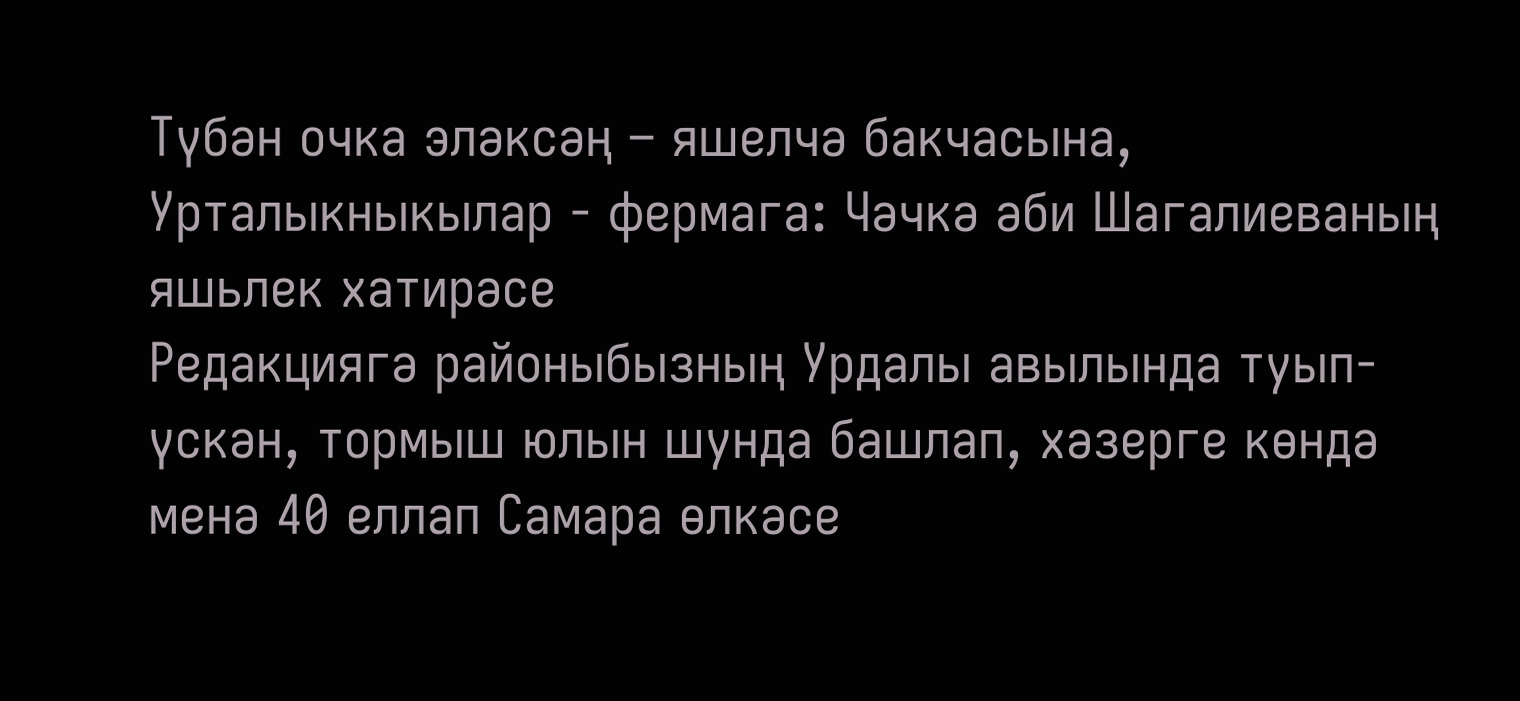Түбән очка эләксәң – яшелчә бакчасына, Урталыкныкылар - фермага: Чәчкә әби Шагалиеваның яшьлек хатирәсе
Редакциягә районыбызның Урдалы авылында туып-үскән, тормыш юлын шунда башлап, хәзерге көндә менә 40 еллап Самара өлкәсе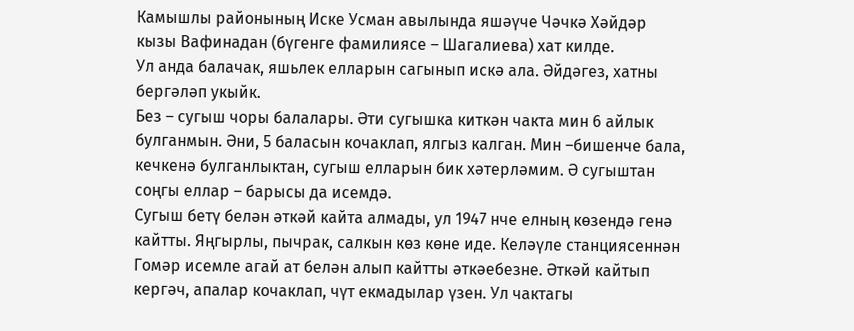Камышлы районының Иске Усман авылында яшәүче Чәчкә Хәйдәр кызы Вафинадан (бүгенге фамилиясе – Шагалиева) хат килде.
Ул анда балачак, яшьлек елларын сагынып искә ала. Әйдәгез, хатны бергәләп укыйк.
Без – сугыш чоры балалары. Әти сугышка киткән чакта мин 6 айлык булганмын. Әни, 5 баласын кочаклап, ялгыз калган. Мин –бишенче бала, кечкенә булганлыктан, сугыш елларын бик хәтерләмим. Ә сугыштан соңгы еллар – барысы да исемдә.
Сугыш бетү белән әткәй кайта алмады, ул 1947 нче елның көзендә генә кайтты. Яңгырлы, пычрак, салкын көз көне иде. Келәүле станциясеннән Гомәр исемле агай ат белән алып кайтты әткәебезне. Әткәй кайтып кергәч, апалар кочаклап, чүт екмадылар үзен. Ул чактагы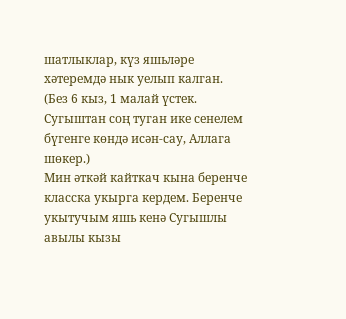шатлыклар, күз яшьләре хәтеремдә нык уелып калган. (Без 6 кыз, 1 малай үстек. Сугыштан соң туган ике сенелем бүгенге көндә исән-сау, Аллага шөкер.)
Мин әткәй кайткач кына беренче класска укырга кердем. Беренче укытучым яшь кенә Сугышлы авылы кызы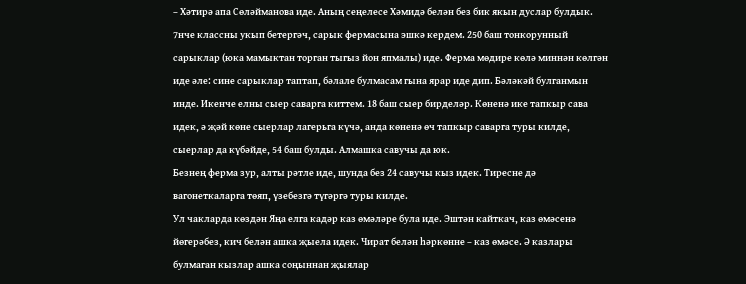– Хәтирә апа Сөләйманова иде. Аның сеңелесе Хәмидә белән без бик якын дуслар булдык.
7нче классны укып бетергәч, сарык фермасына эшкә кердем. 250 баш тонкорунный сарыклар (юка мамыктан торган тыгыз йон япмалы) иде. Ферма мөдире көлә миннән көлгән иде әле: сине сарыклар таптап, бәлале булмасам гына ярар иде дип. Бәләкәй булганмын инде. Икенче елны сыер саварга киттем. 18 баш сыер бирделәр. Көненә ике тапкыр сава идек, ә җәй көне сыерлар лагерьга күчә, анда көненә өч тапкыр саварга туры килде, сыерлар да күбәйде, 54 баш булды. Алмашка савучы да юк.
Безнең ферма зур, алты рәтле иде, шунда без 24 савучы кыз идек. Тиресне дә вагонеткаларга төяп, үзебезгә түгәргә туры килде.
Ул чакларда көздән Яңа елга кадәр каз өмәләре була иде. Эштән кайткач, каз өмәсенә йөгерәбез, кич белән ашка җыела идек. Чират белән hәркөнне – каз өмәсе. Ә казлары булмаган кызлар ашка соңыннан җыялар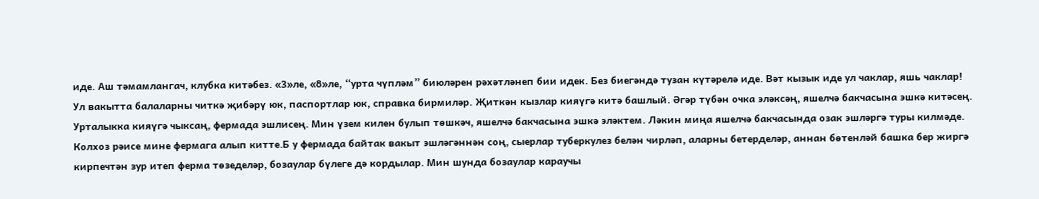иде. Аш тәмамлангач, клубка китәбез. «3»ле, «8»ле, “урта чүпләм” биюләрен рәхәтләнеп бии идек. Без биегәндә тузан күтәрелә иде. Вәт кызык иде ул чаклар, яшь чаклар!
Ул вакытта балаларны читкә җибәрү юк, паспортлар юк, справка бирмиләр. Җиткән кызлар кияүгә китә башлый. Әгәр түбән очка эләксәң, яшелчә бакчасына эшкә китәсең. Урталыкка кияүгә чыксаң, фермада эшлисең. Мин үзем килен булып төшкәч, яшелчә бакчасына эшкә эләктем. Ләкин миңа яшелчә бакчасында озак эшләргә туры килмәде. Колхоз рәисе мине фермага алып китте.Б у фермада байтак вакыт эшләгәннән соң, сыерлар туберкулез белән чирләп, аларны бетерделәр, аннан бөтенләй башка бер жиргә кирпечтән зур итеп ферма төзеделәр, бозаулар бүлеге дә кордылар. Мин шунда бозаулар караучы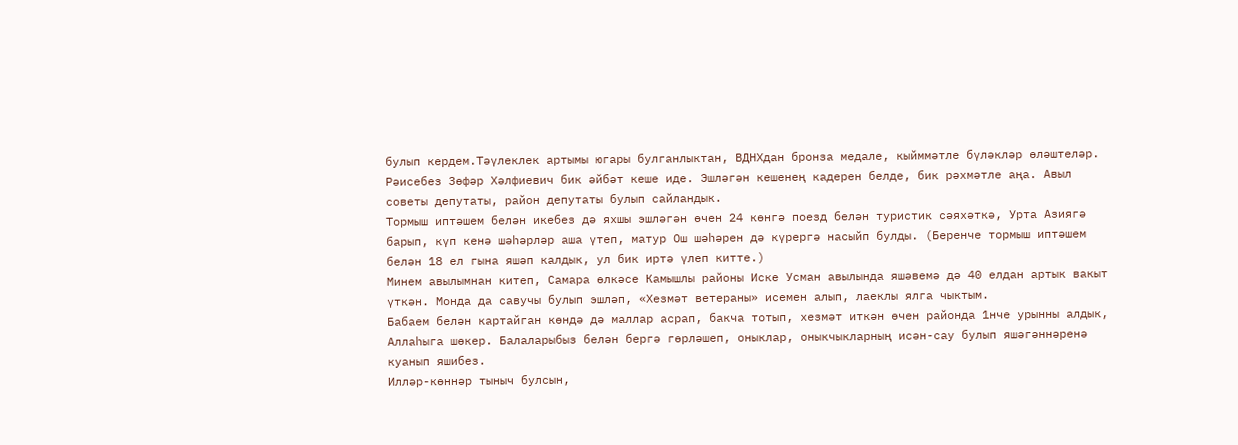булып кердем.Тәүлеклек артымы югары булганлыктан, ВДНХдан бронза медале, кыйммәтле бүләкләр өләштеләр. Рәисебез Зөфәр Хәлфиевич бик әйбәт кеше иде. Эшләгән кешенең кадерен белде, бик рәхмәтле аңа. Авыл советы депутаты, район депутаты булып сайландык.
Тормыш иптәшем белән икебез дә яхшы эшләгән өчен 24 көнгә поезд белән туристик сәяхәткә, Урта Азиягә барып, күп кенә шәhәрләр аша үтеп, матур Ош шәhәрен дә күрергә насыйп булды. (Беренче тормыш иптәшем белән 18 ел гына яшәп калдык, ул бик иртә үлеп китте.)
Минем авылымнан китеп, Самара өлкәсе Камышлы районы Иске Усман авылында яшәвемә дә 40 елдан артык вакыт үткән. Монда да савучы булып эшләп, «Хезмәт ветераны» исемен алып, лаеклы ялга чыктым.
Бабаем белән картайган көндә дә маллар асрап, бакча тотып, хезмәт иткән өчен районда 1нче урынны алдык, Аллаhыга шөкер. Балаларыбыз белән бергә гөрләшеп, оныклар, оныкчыкларның исән-сау булып яшәгәннәренә куанып яшибез.
Илләр-көннәр тыныч булсын,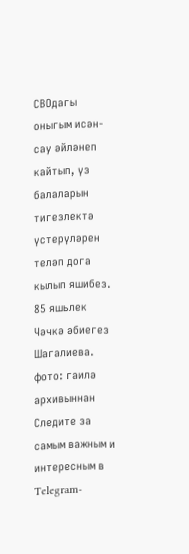СВОдагы оныгым исән- сау әйләнеп кайтып, үз балаларын тигезлектә үстерүләрен теләп дога кылып яшибез.
85 яшьлек Чәчкә әбиегез Шагалиева.
фото: гаилә архивыннан
Следите за самым важным и интересным в Telegram-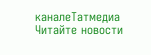каналеТатмедиа
Читайте новости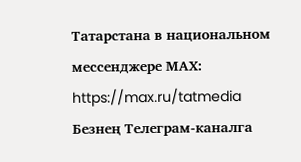Татарстана в национальном мессенджере MАХ: https://max.ru/tatmedia
Безнең Телеграм-каналга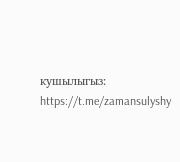кушылыгыз: https://t.me/zamansulyshy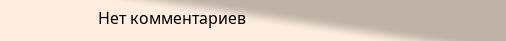Нет комментариев